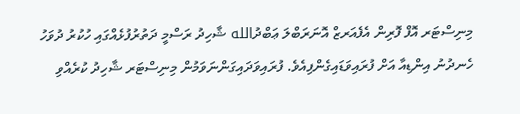މިނިސްޓަރ އޮފް ފޮރިން އެފެއަރޒް އޮނަރަބްލަ ޢަބްދުالله ޝާހިދު ރަސްމީ ދަތުރުފުޅެއްގައި ހުކުރު ދުވަހު ހެނދުނު އިންޑިއާ އަށް ފުރައިވަޑައިގެންފިއެވެ. ފުރައިވަދައިގަންނަވަމުން މިނިސްޓަރ ޝާހިދު ކުރެއްވި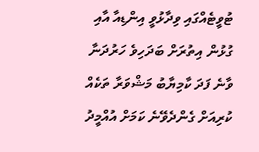ޓުވީޓެއްގައި ވިދާޅުވީ އިންޑިއާ އާއި ގުޅުން އިތުރަށް ބަދަހިވެ ހަރުދަނާ ވާނެ ފަދަ ކާމިޔާބު މަޝްވަރާ ތަކެއް ކުރިއަށް ގެންދެވޭނެ ކަމަށް އުއްމީދު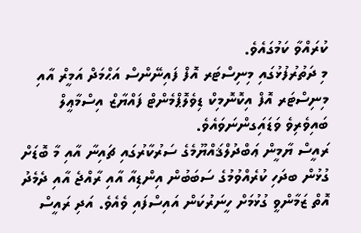ކުރައްވާ ކަމުގައެވެ.
މި ދަތުރުފުޅުގައި މިނިސްޓަރ އޮފް ފައިނޭންސް އަޙްމަދް އަމީރް އާއި މިނިސްޓަރ އޮފް އިކޮނޮމިކް ޑިވެލޮޕްމެންޓް ފައްޔާޒް އިސްމާޢީލް ބައިވެރިވެ ވަޑައިަގންނަވައެވެ.
ރައީސް ޔާމީން ޢަބްދުލްޤައްޔޫމެގެ ސަރުކާރުގައި ޗައިނާ އާއި މާ ބޮޑަށް ގުޅުން ބދަހި ކުރެއްވުމުގެ ސަބަބުން އިންޑިއާ އާއި ރާއްޖެ އާއި ދެމެދު އޮތް ޒަމާންވީ ގުޅުމަށް ހީނަރުކަން އައިސްފައި ވެއެވެ. އަދި ރައީސް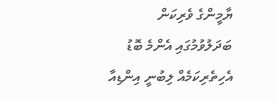ޔާމީންގެ ވެރިކަން ބަދަލުވުމުގައި އެންމެ ބޮޑު އެހިތެރިކަމެއް ލިބުނީ އިންޑިއާ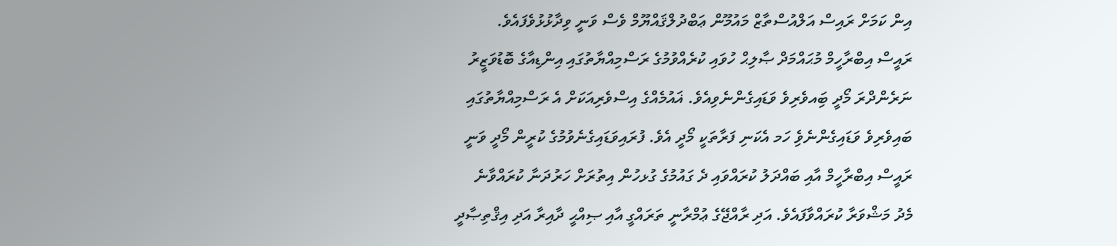އިން ކަމަށް ރައިސް އަލްއުސްތާޒް މައުމޫން ޢަބްދުލްޤައްޔޫމް ވެސް ވަނީ ވިދާޅުޅުވެފައެވެ.
ރައީސް އިބްރާހީމް މުޙައްމަދް ޞާލިޙް ހުވައި ކުރެއްވުމުގެ ރަސްމިއްޔާތުގައި އިންޑިއާގެ ބޮޑުވަޒީރު ނަރެންދްރަ މޯދީ ބަިއވެރިވެ ވަޑައިގެންނެވިއެވެ. ޣައުމެއްގެ އިސްވެރިއަކަށް އެ ރަސްމިއްޔާތުގައި ބައިވެރިވެ ވަޑައިގެންނެވެި ހަމ އެކަނި ފަރާތަކީ މޯދީ އެވެ. ފުރައިވަޑައިގެނެވުމުގެ ކުރީން މޯދީ ވަނީ ރައީސް އިބްރާހީމް އާއި ބައްދަލު ކުރައްވައި ދެ ގައުމުގެ ގުޅހުން އިތުރަށް ހަރުދަނާ ކުރައްވާނެ މެދު މަޝްވަރާ ކުރައްވާފައެވެ. އަދި ރާއްޖޭގެ ޢުމްރާނީ ތަރައްގީ އާއި ޞިއްޙީ ދާއިރާ އަދި އިޤްތިޞާދީ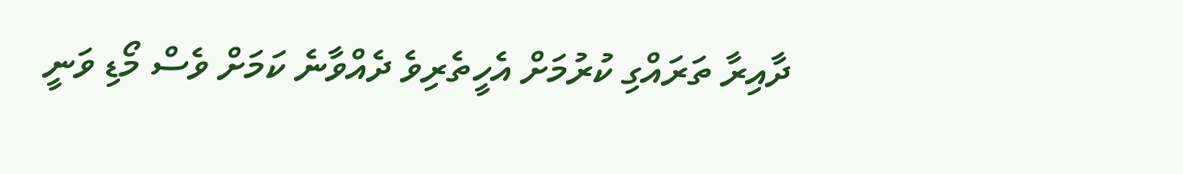ދާއިރާ ތަރައްގި ކުރުމަށް އެހީތެރިވެ ދެއްވާނެ ކަމަށް ވެސް މޯޑި ވަނީ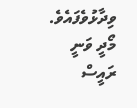ވިދާޅުވެފައެވެ.
މޯދީ ވަނީ ރައީސް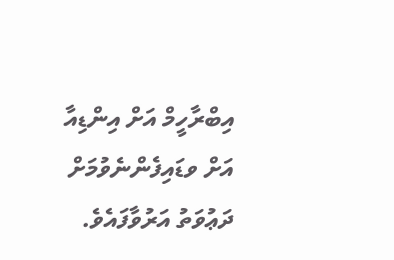އިބްރާހީމް އަށް އިންޑިއާ އަށް ވޑައިފެންނެވުމަށް ދަޢުވަތު އަރުވާފައެވެ.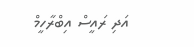އަދި ރައީސް އިބްރާހީމް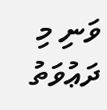ވަނި މި ދަޢުވަތު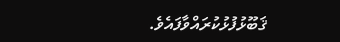ޤަބޫޅުފުޅުކުރައްވާފައެވެ.